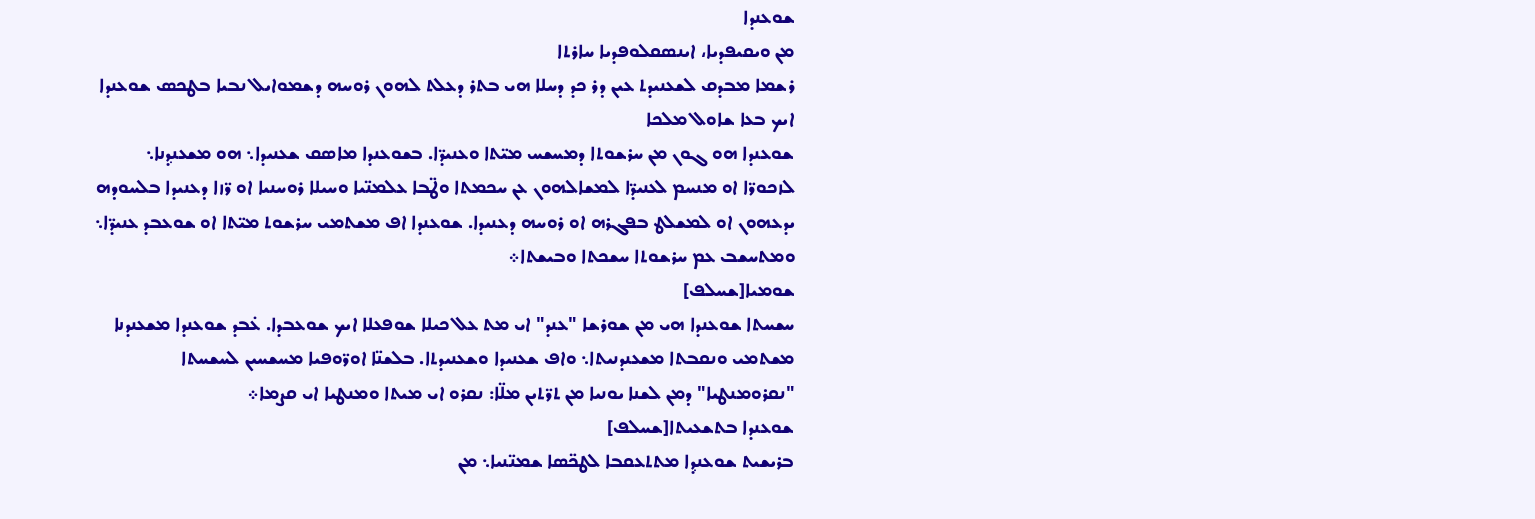ܫܘܥܢܕܐ
ܡܢ ܘܝܩܝܦܕܝܐ، ܐܝܢܣܩܠܘܦܕܝܐ ܚܐܪܬܐ
ܪܫܡܐ ܡܒܕܩ ܠܫܥܢܝܕܬ ܥܝܢ ܕܪ ܟܕ ܕܚܠܐ ܗܝ ܒܬܪ ܕܥܠܬ ܠܗܘܢ ܪܘܚܗ ܕܫܡܘܐܝܠ ܢܒܝܐ ܒܛܟܣ ܫܘܥܢܕܐ ܐܝܟ ܒܥܐ ܫܐܘܠ ܡܠܟܐ
ܫܘܥܢܕܐ ܗܘ ܓܘܢ ܡܢ ܚܪܫܘܬܐ ܕܡܚܫܚ ܡܝ̈ܬܐ ܘܥܢܝܕ̈ܐ. ܒܫܘܥܢܕܐ ܡܐܣܩ ܫܥܢܝܕܐ܆ ܗܘ ܡܫܥܢܕ݂ܢܐ܆ ܠܙܟܘܪ̈ܐ ܐܘ ܡܢܚܡ ܠܥܢܝܕ̈ܐ ܠܡܫܐܠܗܘܢ ܥܢ ܚܟܡܬܐ ܘܛ̈ܒܐ ܥܠܡܢ̈ܝܐ ܘܚܝܠܐ ܪܘܚܢܝܐ ܐܘ ܪ̈ܙܐ ܕܥܢܝܕܐ ܒܠܚܘܕܗ ܝܕܥܗܘܢ ܐܘ ܠܡܫܠܛ ܒܦܓܪܗ ܐܘ ܪܘܚܗ ܕܥܢܝܕܐ. ܫܘܥܢܕܐ ܐܦ ܡܫܬܡܝ ܚܪܫܘܬ ܡܝ̈ܬܐ ܐܘ ܫܘܥܒܕ ܥܢܝܕ̈ܐ܆ ܘܡܬܚܫܒ ܥܡ ܚܪܫܘܬܐ ܚܫܟܬܐ ܘܒܝܫܬܐ܀
ܫܘܡܝܐ[ܫܚܠܦ]
ܚܫܚܬܐ ܫܘܥܢܕܐ ܗܝ ܡܢ ܫܘܪܫܐ "ܥܢܕ" ܐܝ ܡܬ ܥܠ ܟܝܠܐ ܫܘܦܥܠܐ ܐܝܟ ܫܘܥܒܕܐ. ܥ̇ܒܕ ܫܘܥܢܕܐ ܡܫܥܢܕܢܐ ܡܫܬܡܝ ܘܢܩܒܬܐ ܡܫܥܢܕܢܝܬܐ܆ ܘܐܦ ܫܥܢܝܕܐ ܘܫܥܢܝܕܬܐ. ܒܠܫܢ̈ܐ ܐܘܪ̈ܘܦܝܐ ܡܚܫܚܝܢ ܠܚܫܚܬܐ "ܢܩܪܘܡܢܛܝܐ" ܕܡܢ ܠܫܢܐ ܝܘܢܝܐ ܡܢ ܬܪ̈ܬܝܢ ܡܠ̈ܐ: ܢܩܪܘ ܐܝ ܡܝܬܐ ܘܡܢܛܝܐ ܐܝ ܩܨܡܐ܀
ܫܘܥܢܕܐ ܒܬܫܥܝܬܐ[ܫܚܠܦ]
ܒܪܝܫܝܬ ܫܘܥܢܕ݂ܐ ܡܬܬܥܩܒܐ ܠܛܟ̈ܣܐ ܫܡܢ̈ܢܝܐ܆ ܡܢ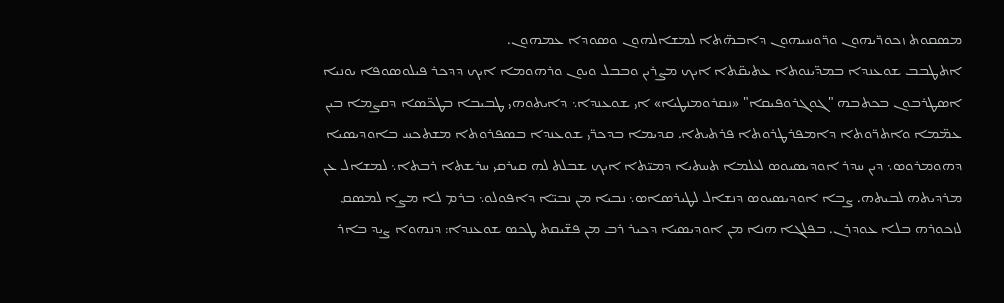ܡܣܩܘܬ ܙܟܘܪ̈ܝܗܘܢ ܘܪ̈ܘܚܝܗܘܢ ܕܐܒܗ̈ܬܐ ܠܡܫܐܠܗܘܢ ܘܣܘܕܐ ܥܡܗܘܢ.
ܐܬܛܒܒ ܫܘܥܢܕܐ ܒܡܕ̈ܝܢܘܬܐ ܥܬܝܩ̈ܬܐ ܐܝܟ ܡܨܪܝܢ ܘܒܒܠ ܘܝܘܢ ܘܪܗܘܡܐ ܐܝܟ ܕܕܟܪ ܦܝܠܘܣܘܦܐ ܝܘܢܝܐ ܐܣܛܪܒܘܢ ܒܟܬܒܗ "ܓܘܓܪܘܦܝܩܐ" «ܢܩܪܘܡܢܛܝܐ» ܐܝ ܫܘܥܢܕܐ܆ ܕܐܝܬܘܗܝ ܛܒܝܒܐ ܒܛܟ̈ܣܐ ܕܩܨܡܐ ܒܝܢ ܥܡ̈ܡܐ ܘܐܬܪ̈ܘܬܐ ܕܐܡܦܪܛܪܘܬܐ ܦܪܬܝܬܐ. ܩܕܝܡܐ ܒܕܟܪ̈ܝ ܫܘܥܢܕܐ ܒܣܦܪܘܬܐ ܡܫܬܟܚ ܒܐܘܕܝܣܝܐ ܕܗܘܡܪܘܣ܆ ܕܝܢ ܚܕܪ ܐܘܕܝܣܝܘܣ ܠܥܠܡܐ ܬܚܬܝܐ ܕܡܝ̈ܬܐ ܐܝܟ ܫܒܠܬ ܠܗ ܩܝܪܩܝ ܚܪܫܬܐ ܪܒܬܐ܆ ܠܡܫܐܠ ܥܢ ܡܪܕܝܬܗ ܠܒܝܬܗ. ܨܒܐ ܐܘܕܝܣܝܘܣ ܕܢܫܐܠ ܠܛܝܪܣܐܣ܆ ܢܒܝܐ ܡܢ ܢܒܝ̈ܐ ܕܐܦܘܠܘ܆ ܒܪܡ ܠܐ ܡܨܐ ܠܡܣܩ ܠܙܟܘܪܗ ܒܠܐ ܥܘܕܪܢ. ܒܦܠܓܐ ܗܢܐ ܡܢ ܐܘܕܝܣܝܐ ܕܟܝܪ ܪܒ ܡܢ ܦܫ̈ܝܩܬ ܛܟܣ ܫܘܥܢܕܐ: ܕܢܗܘܐ ܨܝܕ ܒܐܪ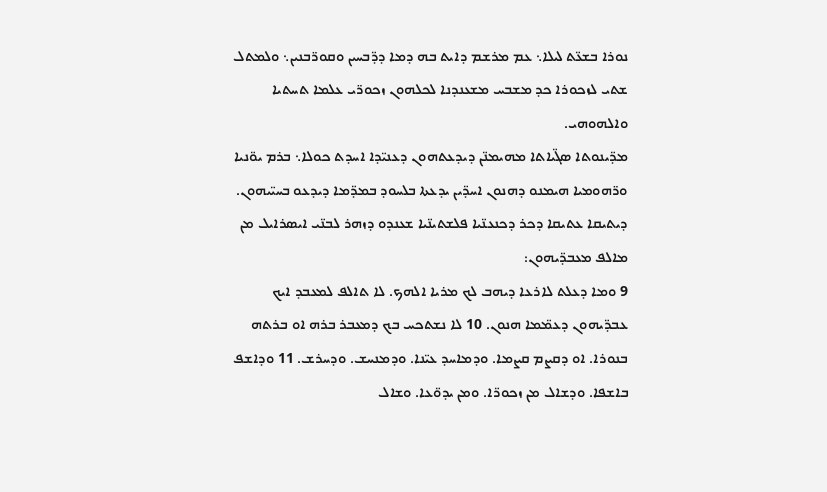ܢܘܪܐ ܒܫܥ̈ܬ ܠܝܠܐ܆ ܥܡ ܡܪܫܡ ܕܐܝܬ ܒܗ ܕܡܐ ܕܕ̈ܒܚܝܢ ܘܩܘܪ̈ܒܢܝܢ܆ ܘܠܡܬܠ ܫܬܝ ܠܙܟܘܪܐ ܟܕ ܡܫܒܚ ܡܫܥܢܕܢܐ ܠܟܠܗܘܢ ܙܟܘܪ̈ܝ ܥܠܡܐ ܬܚܬܝܐ ܘܐܠܗܘܗܝ.
ܡܕ̈ܝܢܘܬܐ ܣܓ̈ܝܐܬܐ ܡܗܝܡܢ̈ܢ ܕܝܕܥܬܗܘܢ ܕܥܢܝ̈ܕܐ ܐܚܕܬ ܟܘܠܐ܆ ܒܪܡ ܝܘ̈ܢܝܐ ܘܪ̈ܗܘܡܝܐ ܗܝܡܢܘ ܕܗܢܘܢ ܐܚܕ̈ܝܢ ܝܕܥܬܐ ܒܠܚܘܕ ܒܡܕ̈ܡܐ ܕܝܕܥܘ ܒܚܝ̈ܝܗܘܢ.
ܕܝܬܝܩܐ ܥܬܝܩܐ ܕܟܪ ܕܟܢܥܢ̈ܝܐ ܦܠܫܬܝܢ̈ܝܐ ܫܥܢܕܘ ܕܙܗܪ ܠܒܢ̈ܝ ܐܝܣܪܐܝܠ ܡܢ ܡܐܠܦ ܡܥܒܕ̈ܝܗܘܢ:
9 ܘܡܐ ܕܥܠܬ ܠܐܪܥܐ ܕܝܗܒ ܠܟ ܡܪܝܐ ܐܠܗܟ. ܠܐ ܬܐܠܦ ܠܡܥܒܕ ܐܝܟ ܥܒܕ̈ܝܗܘܢ ܕܥܡ̈ܡܐ ܗܢܘܢ. 10 ܠܐ ܢܫܬܟܚ ܒܟ ܕܡܥܒܪ ܒܪܗ ܐܘ ܒܪܬܗ ܒܢܘܪܐ. ܐܘ ܕܩܨܡ ܩܨܡܐ. ܘܕܡܐܚܕ ܥܝ̈ܢܐ. ܘܕܡܢܚܫ. ܘܕܚܪܫ. 11 ܘܕܐܫܦ ܒܐܫܦܐ. ܘܕܫܐܠ ܡܢ ܙܟܘܖ̈ܐ. ܘܡܢ ܝܕܘ̈ܥܐ. ܘܫܐܠ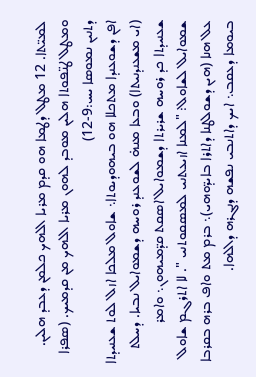ܠܡܝ̈ܬܐ. 12 ܡܛܠ ܕܛܡܐ ܗܘ ܩܕܡ ܡܪܝܐ ܐܠܗܟ ܟܠܡܢ ܕܥܒܕ ܗܠܝܢ. ܘܡܛܠ ܛܢ̈ܦܘܬܐ ܗܠܝܢ ܡܘܒܕ ܠܗܘܢ ܡܪܝܐ ܐܠܗܟ ܡܢ ܩܕܡܝܟ. (ܣܦܪܐ ܕܬܢܝܢ ܢܡܘܣܐ ܝܚ:9-12)
ܐܦܢ ܕܫܘܥܢܕܐ ܡܬܟܠܐ ܗܘ ܒܝܗܘܕܝܘܬܐ܆ ܫܐܘܠ ܡܠܟܐ ܐܙܠ ܠܘܬ ܫܥܢܝܕܬܐ (ܐܝ ܡܫܥܢܕܢܝܬܐ) ܘܒܥܐ ܡܢܗ̇ ܠܫܘܥܢܕ ܪܘܚܗ ܕܫܡܘܐܝܠ ܢܒܝܐ. ܕܚܠܬ ܫܥܢܝܕܬܐ ܟܕ ܪܘܚܗ ܫܪܝܪܬܐ ܕܫܡܘܐܝܠ ܐܣܩܬ ܩܕ̈ܡܝܗܘܢ܆ ܘܐܡܪ ܫܡܘܐܝܠ ܠܫܐܘܠ: "ܠܡܢܐ ܐܙܝܥܬܢܝ ܠܡܣܩܘܬܢܝ ". ܠܐ ܐܬܪܓܡ ܫܐܘܠ ܥܠ ܗܢܐ (ܗܝܢ ܕܫܘܠܛܢܐ ܕܐܬܪܐ ܒܐܝܕ̈ܘܗܝ)܆ ܒܪܡ ܡܬ ܘܐܦ ܒܪܗ ܒܩܪܒܐ ܒܝܘܡܐ ܕܥܩܒ܆ ܐܝܟ ܕܐܬܢܒܝ ܢܦܫܗ ܕܢܓܪܗ ܕܐܠܗܐ.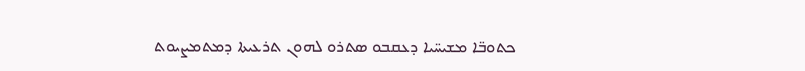ܟܬܘܒ̈ܐ ܡܫܝܚ̈ܝܐ ܕܥܩܒܘ ܣܬܪܘ ܠܗܘܢ ܬܪܥܝܬܐ ܕܡܬܡܨܝܘܬ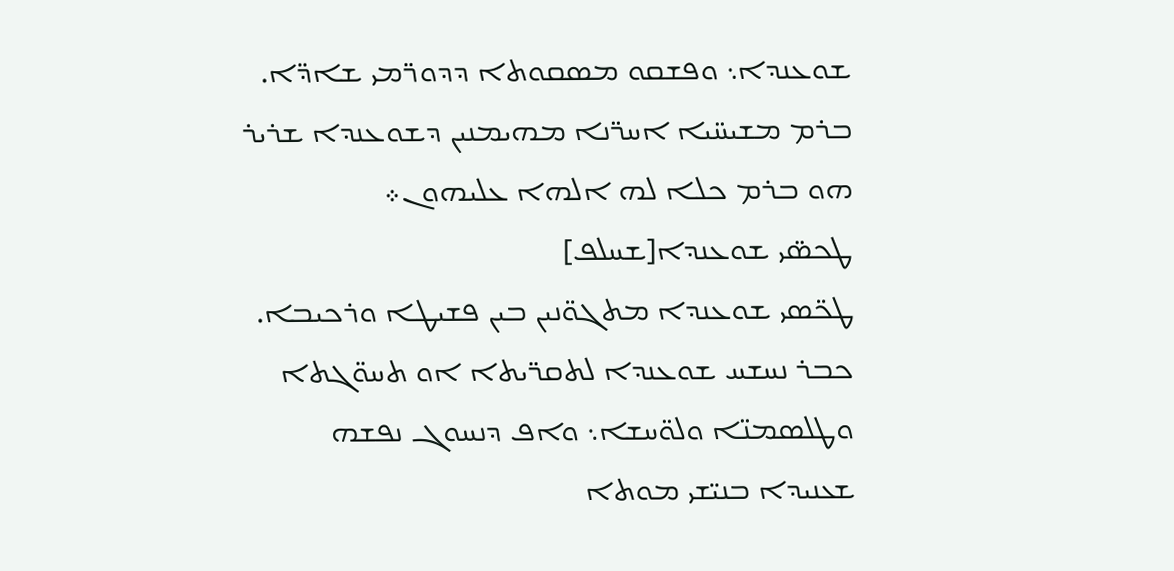ܫܘܥܢܕܐ܆ ܘܦܫܩܘ ܡܣܩܘܬܐ ܕܕܘܪ̈ܡܝ ܫܐܕ̈ܐ. ܒܪܡ ܡܫܝܚ̈ܝܐ ܐܚܪ̈ܢܐ ܡܗܝܡܢܝܢ ܕܫܘܥܢܕܐ ܫܪܝܪ ܗܘ ܒܪܡ ܟܠܐ ܠܗ ܐܠܗܐ ܥܠܝܗܘܢ܀
ܛܟܣ̈ܝ ܫܘܥܢܕܐ[ܫܚܠܦ]
ܛܟ̈ܣܝ ܫܘܥܢܕܐ ܡܬܓܘ̈ܢܝܢ ܒܝܢ ܦܫܝܛܐ ܘܪܟܝܒܐ. ܟܒܪ ܢܚܫܚ ܫܘܥܢܕܐ ܠܬܩܪ̈ܝܬܐ ܐܘ ܬܚܘ̈ܓܬܐ ܘܛܠܣܡܢ̈ܐ ܘܠܘ̈ܚܫܐ܆ ܘܐܦ ܕܢܚܘܓ ܢܦܫܗ ܫܥܢܝܕܐ ܒܢܝ̈ܫܝ ܡܘܬܐ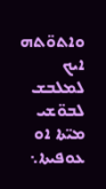ܘܐܬܘ̈ܬܗ ܐܝܟ ܠܡܠܒܫ ܠܒܘ̈ܫܝ ܡܝ̈ܬܐ ܐܘ ܥܘܦܝܬܐ܆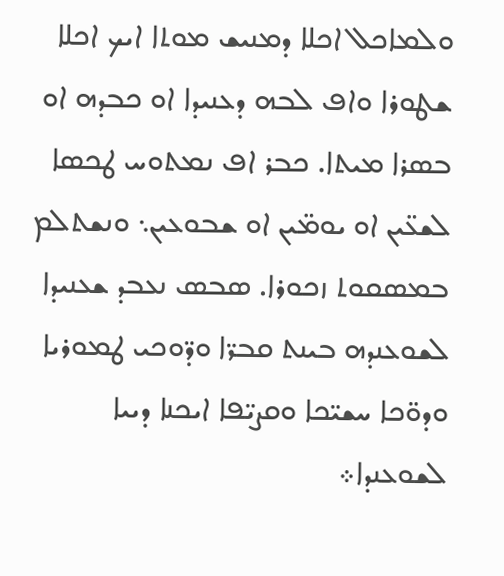ܘܠܡܐܟܠ ܐܟܠܐ ܕܡܢܝܫ ܡܘܬܐ ܐܝܟ ܐܟܠܐ ܫܛܘܪܐ ܘܐܦ ܠܒܗ ܕܥܢܝܕܐ ܐܘ ܟܒܕܗ ܐܘ ܒܣܪܐ ܡܝܬܐ. ܟܒܪ ܐܦ ܢܡܬܘܚ ܛܟܣܐ ܠܫܥ̈ܝܢ ܐܘ ܝܘܡ̈ܝܢ ܐܘ ܫܒܘܥܝܢ܆ ܘܢܫܬܠܡ ܒܡܣܩܘܬ ܙܟܘܪܐ. ܣܒܣ ܢܥܒܕ ܫܥܢܝܕܐ ܠܫܘܥܢܕܗ ܒܝܢܬ ܩܒܪ̈ܐ ܘܕ̈ܘܟܝ ܛܡܘܪܝܐ ܘܕܘ̈ܟܐ ܚܫܝ̈ܟܐ ܘܩܨܝ̈ܦܐ ܐܝܟܢܐ ܕܝܝܐ ܠܫܘܥܢܕܐ܀